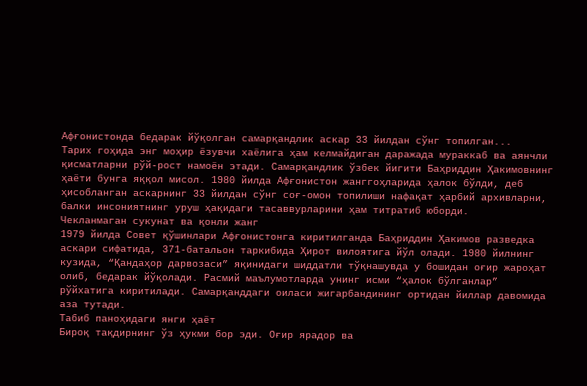Афғонистонда бедарак йўқолган самарқандлик аскар 33 йилдан сўнг топилган...
Тарих гоҳида энг моҳир ёзувчи хаёлига ҳам келмайдиган даражада мураккаб ва аянчли қисматларни рўй-рост намоён этади. Самарқандлик ўзбек йигити Баҳриддин Ҳакимовнинг ҳаёти бунга яққол мисол. 1980 йилда Афғонистон жанггоҳларида ҳалок бўлди, деб ҳисобланган аскарнинг 33 йилдан сўнг соғ-омон топилиши нафақат ҳарбий архивларни, балки инсониятнинг уруш ҳақидаги тасаввурларини ҳам титратиб юборди.
Чекланмаган сукунат ва қонли жанг
1979 йилда Совет қўшинлари Афғонистонга киритилганда Баҳриддин Ҳакимов разведка аскари сифатида, 371-батальон таркибида Ҳирот вилоятига йўл олади. 1980 йилнинг кузида, “Қандаҳор дарвозаси” яқинидаги шиддатли тўқнашувда у бошидан оғир жароҳат олиб, бедарак йўқолади. Расмий маълумотларда унинг исми “ҳалок бўлганлар” рўйхатига киритилади. Самарқанддаги оиласи жигарбандининг ортидан йиллар давомида аза тутади.
Табиб паноҳидаги янги ҳаёт
Бироқ тақдирнинг ўз ҳукми бор эди. Оғир ярадор ва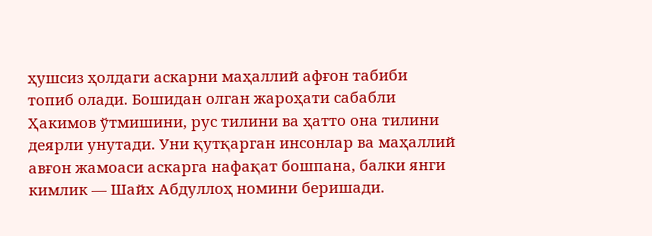ҳушсиз ҳолдаги аскарни маҳаллий афғон табиби топиб олади. Бошидан олган жароҳати сабабли Ҳакимов ўтмишини, рус тилини ва ҳатто она тилини деярли унутади. Уни қутқарган инсонлар ва маҳаллий авғон жамоаси аскарга нафақат бошпана, балки янги кимлик — Шайх Абдуллоҳ номини беришади.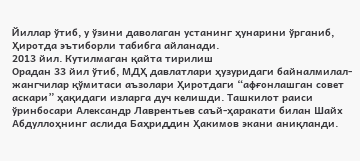Йиллар ўтиб, у ўзини даволаган устанинг ҳунарини ўрганиб, Ҳиротда эътиборли табибга айланади.
2013 йил. Кутилмаган қайта тирилиш
Орадан 33 йил ўтиб, МДҲ давлатлари ҳузуридаги байналмилал-жангчилар қўмитаси аъзолари Ҳиротдаги “афғонлашган совет аскари” ҳақидаги изларга дуч келишди. Ташкилот раиси ўринбосари Александр Лаврентьев саъй-ҳаракати билан Шайх Абдуллоҳнинг аслида Баҳриддин Ҳакимов экани аниқланди.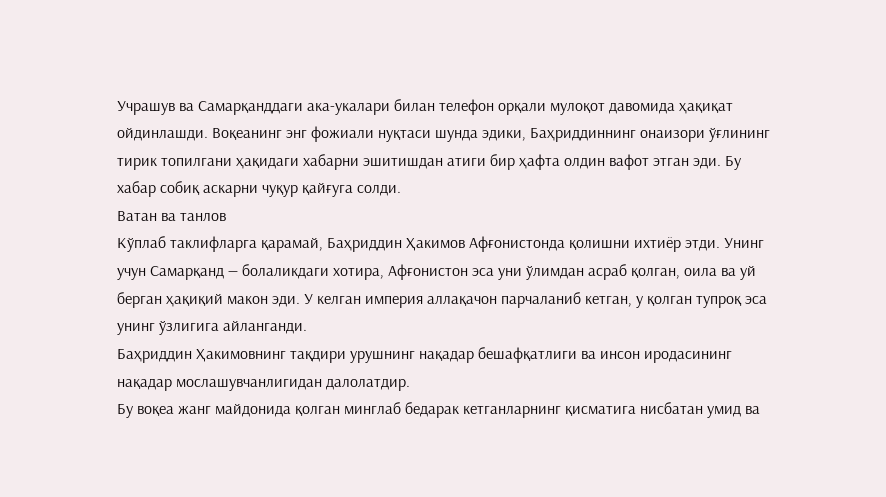Учрашув ва Самарқанддаги ака-укалари билан телефон орқали мулоқот давомида ҳақиқат ойдинлашди. Воқеанинг энг фожиали нуқтаси шунда эдики, Баҳриддиннинг онаизори ўғлининг тирик топилгани ҳақидаги хабарни эшитишдан атиги бир ҳафта олдин вафот этган эди. Бу хабар собиқ аскарни чуқур қайғуга солди.
Ватан ва танлов
Кўплаб таклифларга қарамай, Баҳриддин Ҳакимов Афғонистонда қолишни ихтиёр этди. Унинг учун Самарқанд — болаликдаги хотира, Афғонистон эса уни ўлимдан асраб қолган, оила ва уй берган ҳақиқий макон эди. У келган империя аллақачон парчаланиб кетган, у қолган тупроқ эса унинг ўзлигига айланганди.
Баҳриддин Ҳакимовнинг тақдири урушнинг нақадар бешафқатлиги ва инсон иродасининг нақадар мослашувчанлигидан далолатдир.
Бу воқеа жанг майдонида қолган минглаб бедарак кетганларнинг қисматига нисбатан умид ва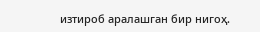изтироб аралашган бир нигоҳ.